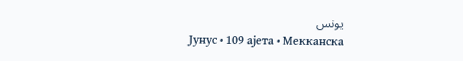يونس
Јунус • 109 ајета • Мекканска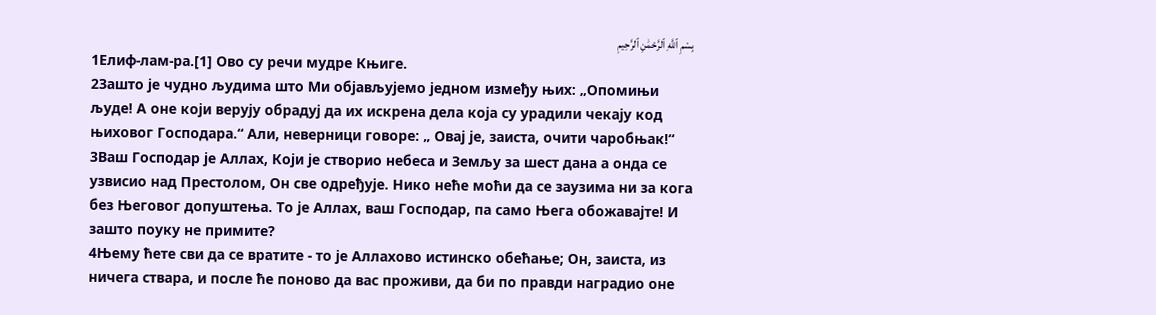بِسْمِ ٱللَّهِ ٱلرَّحْمَٰنِ ٱلرَّحِيمِ
1Елиф-лам-ра.[1] Ово су речи мудре Књиге.
2Зашто је чудно људима што Ми објављујемо једном између њих: „Опомињи људе! А оне који верују обрадуј да их искрена дела која су урадили чекају код њиховог Господара.“ Али, неверници говоре: „ Овај је, заиста, очити чаробњак!“
3Ваш Господар је Аллах, Који је створио небеса и Земљу за шест дана а онда се узвисио над Престолом, Он све одређује. Нико неће моћи да се заузима ни за кога без Његовог допуштења. То је Аллах, ваш Господар, па само Њега обожавајте! И зашто поуку не примите?
4Њему ћете сви да се вратите - то је Аллахово истинско обећање; Он, заиста, из ничега ствара, и после ће поново да вас проживи, да би по правди наградио оне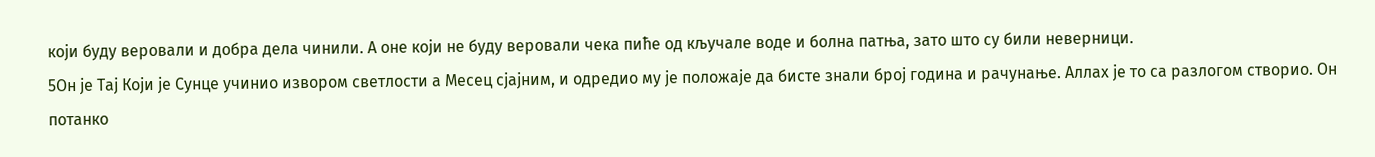који буду веровали и добра дела чинили. А оне који не буду веровали чека пиће од кључале воде и болна патња, зато што су били неверници.
5Он је Тај Који је Сунце учинио извором светлости а Месец сјајним, и одредио му је положаје да бисте знали број година и рачунање. Аллах је то са разлогом створио. Он потанко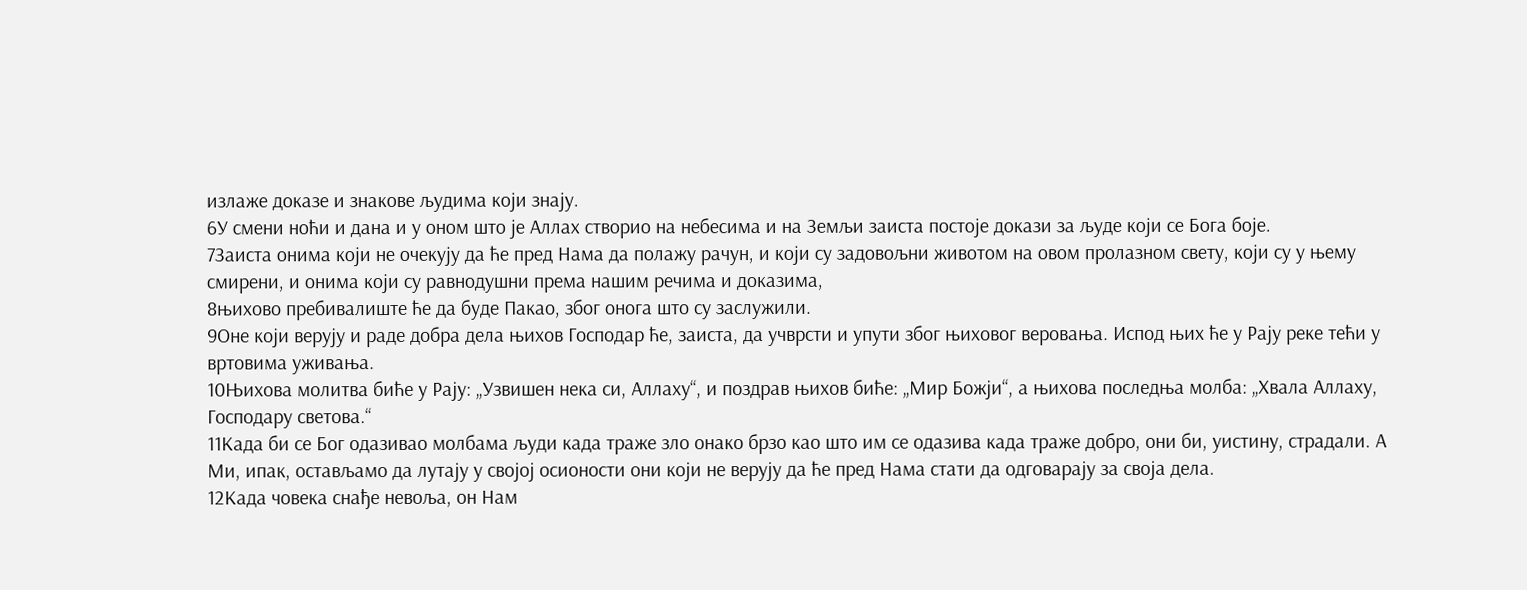излаже доказе и знакове људима који знају.
6У смени ноћи и дана и у оном што је Аллах створио на небесима и на Земљи заиста постоје докази за људе који се Бога боје.
7Заиста онима који не очекују да ће пред Нама да полажу рачун, и који су задовољни животом на овом пролазном свету, који су у њему смирени, и онима који су равнодушни према нашим речима и доказима,
8њихово пребивалиште ће да буде Пакао, због онога што су заслужили.
9Оне који верују и раде добра дела њихов Господар ће, заиста, да учврсти и упути због њиховог веровања. Испод њих ће у Рају реке тећи у вртовима уживања.
10Њихова молитва биће у Рају: „Узвишен нека си, Аллаху“, и поздрав њихов биће: „Мир Божји“, а њихова последња молба: „Хвала Аллаху, Господару светова.“
11Када би се Бог одазивао молбама људи када траже зло онако брзо као што им се одазива када траже добро, они би, уистину, страдали. А Ми, ипак, остављамо да лутају у својој осионости они који не верују да ће пред Нама стати да одговарају за своја дела.
12Када човека снађе невоља, он Нам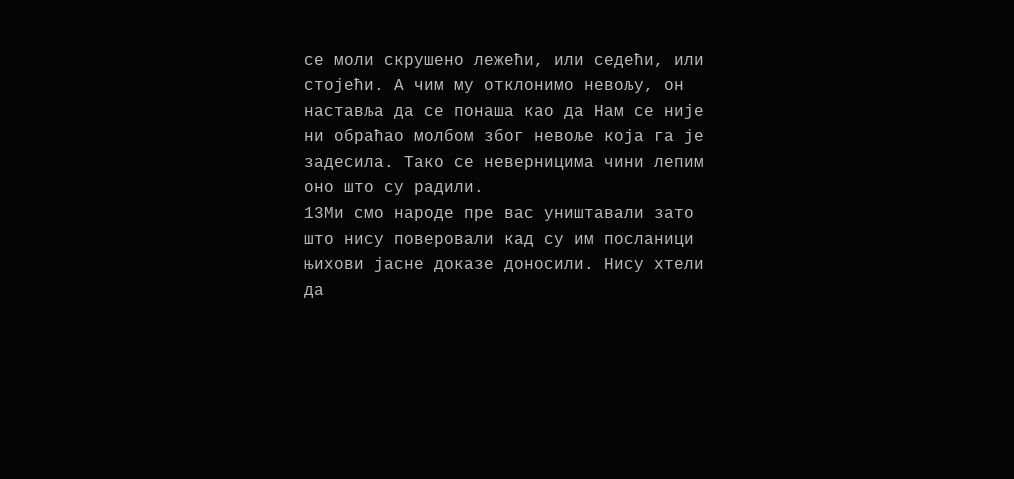се моли скрушено лежећи, или седећи, или стојећи. А чим му отклонимо невољу, он наставља да се понаша као да Нам се није ни обраћао молбом због невоље која га је задесила. Тако се неверницима чини лепим оно што су радили.
13Ми смо народе пре вас уништавали зато што нису поверовали кад су им посланици њихови јасне доказе доносили. Нису хтели да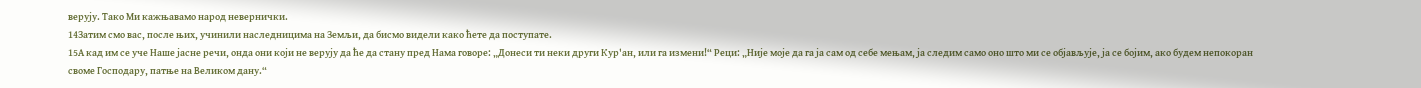верују. Тако Ми кажњавамо народ невернички.
14Затим смо вас, после њих, учинили наследницима на Земљи, да бисмо видели како ћете да поступате.
15А кад им се уче Наше јасне речи, онда они који не верују да ће да стану пред Нама говоре: „Донеси ти неки други Кур'ан, или га измени!“ Реци: „Није моје да га ја сам од себе мењам, ја следим само оно што ми се објављује, ја се бојим, ако будем непокоран своме Господару, патње на Великом дану.“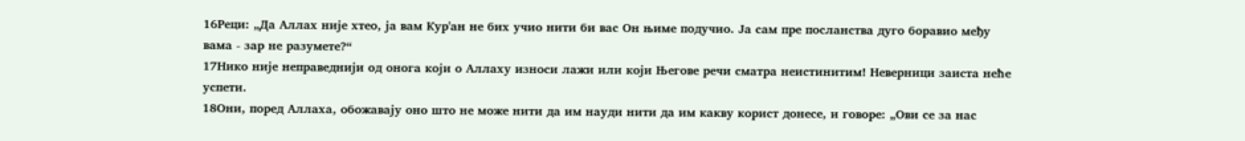16Реци: „Да Аллах није хтео, ја вам Кур'ан не бих учио нити би вас Он њиме подучио. Ја сам пре посланства дуго боравио међу вама - зар не разумете?“
17Нико није неправеднији од онога који о Аллаху износи лажи или који Његове речи сматра неистинитим! Неверници заиста неће успети.
18Они, поред Аллаха, обожавају оно што не може нити да им науди нити да им какву корист донесе, и говоре: „Ови се за нас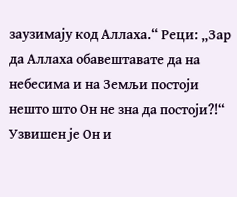заузимају код Аллаха.“ Реци: „Зар да Аллаха обавештавате да на небесима и на Земљи постоји нешто што Он не зна да постоји?!“ Узвишен је Он и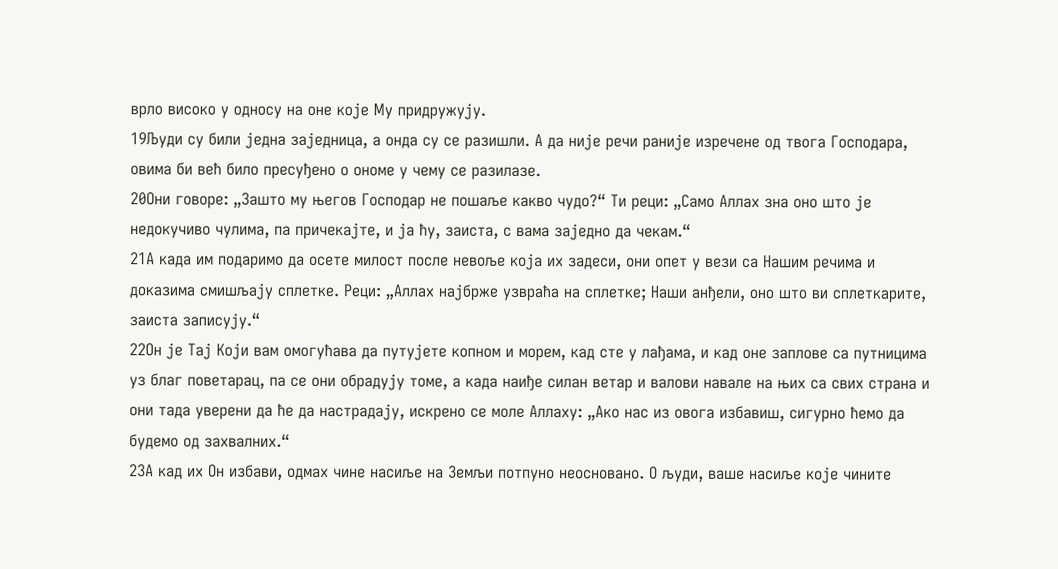врло високо у односу на оне које Му придружују.
19Људи су били једна заједница, а онда су се разишли. А да није речи раније изречене од твога Господара, овима би већ било пресуђено о ономе у чему се разилазе.
20Они говоре: „Зашто му његов Господар не пошаље какво чудо?“ Ти реци: „Само Аллах зна оно што је недокучиво чулима, па причекајте, и ја ћу, заиста, с вама заједно да чекам.“
21А када им подаримо да осете милост после невоље која их задеси, они опет у вези са Нашим речима и доказима смишљају сплетке. Реци: „Аллах најбрже узвраћа на сплетке; Наши анђели, оно што ви сплеткарите, заиста записују.“
22Он је Тај Који вам омогућава да путујетe копном и морем, кад сте у лађама, и кад оне заплове са путницима уз благ поветарац, па се они обрадују томе, а када наиђе силан ветар и валови навале на њих са свих страна и они тада уверени да ће да настрадају, искрено се моле Аллаху: „Ако нас из овога избавиш, сигурно ћемо да будемо од захвалних.“
23А кад их Он избави, одмах чине насиље на Земљи потпуно неосновано. О људи, ваше насиље које чините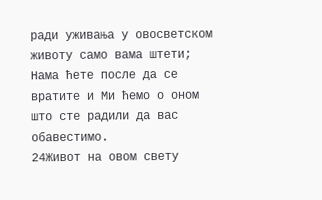ради уживања у овосветском животу само вама штети; Нама ћете после да се вратите и Ми ћемо о оном што сте радили да вас обавестимо.
24Живот на овом свету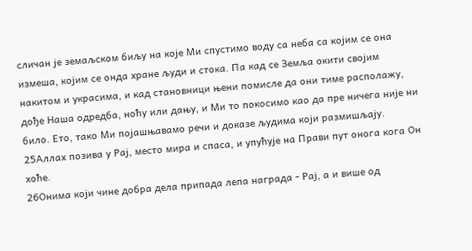сличан је земаљском биљу на које Ми спустимо воду са неба са којим се она измеша, којим се онда хране људи и стока. Па кад се Земља окити својим накитом и украсима, и кад становници њени помисле да они тиме располажу, дође Наша одредба, ноћу или дању, и Ми то покосимо као да пре ничега није ни било. Ето, тако Ми појашњавамо речи и доказе људима који размишљају.
25Аллах позива у Рај, место мира и спаса, и упућује на Прави пут онога кога Он хоће.
26Онима који чине добра дела припада лепа награда - Рај, а и више од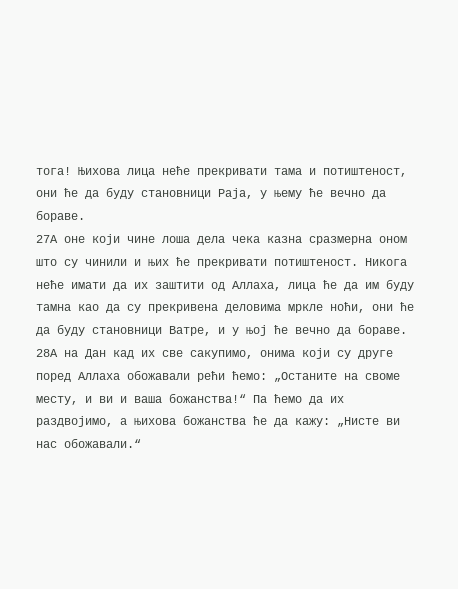тога! Њихова лица неће прекривати тама и потиштеност, они ће да буду становници Раја, у њему ће вечно да бораве.
27А оне који чине лоша дела чека казна сразмерна оном што су чинили и њих ће прекривати потиштеност. Никога неће имати да их заштити од Аллаха, лица ће да им буду тамна као да су прекривена деловима мркле ноћи, они ће да буду становници Ватре, и у њој ће вечно да бораве.
28А на Дан кад их све сакупимо, онима који су друге поред Аллаха обожавали рећи ћемо: „Останите на своме месту, и ви и ваша божанства!“ Па ћемо да их раздвојимо, а њихова божанства ће да кажу: „Нисте ви нас обожавали.“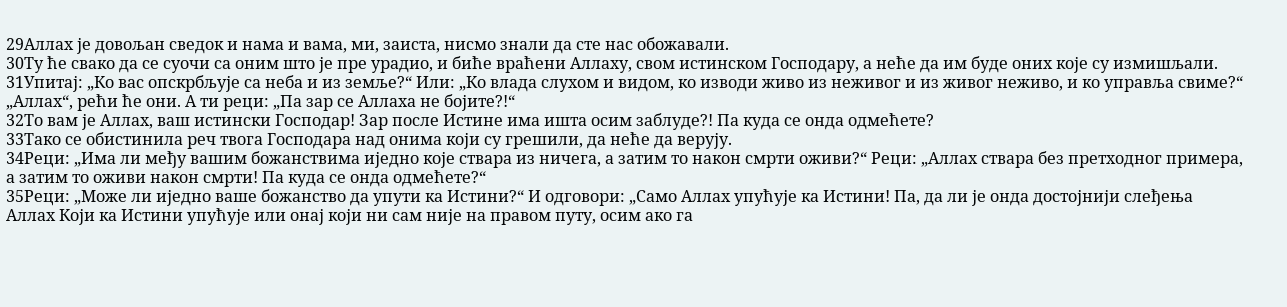29Аллах је довољан сведок и нама и вама, ми, заиста, нисмо знали да сте нас обожавали.
30Ту ће свако да се суочи са оним што је пре урадио, и биће враћени Аллаху, свом истинском Господару, а неће да им буде оних које су измишљали.
31Упитај: „Ко вас опскрбљује са неба и из земље?“ Или: „Ко влада слухом и видом, ко изводи живо из неживог и из живог неживо, и ко управља свиме?“ „Аллах“, рећи ће они. А ти реци: „Па зар се Аллаха не бојите?!“
32То вам је Аллах, ваш истински Господар! Зар после Истине има ишта осим заблуде?! Па куда се онда одмећете?
33Тако се обистинила реч твога Господара над онима који су грешили, да неће да верују.
34Реци: „Има ли међу вашим божанствима иједно које ствара из ничега, а затим то након смрти оживи?“ Реци: „Аллах ствара без претходног примера, а затим то оживи након смрти! Па куда се онда одмећете?“
35Реци: „Може ли иједно ваше божанство да упути ка Истини?“ И одговори: „Само Аллах упућује ка Истини! Па, да ли је онда достојнији слеђења Аллах Који ка Истини упућује или онај који ни сам није на правом путу, осим ако га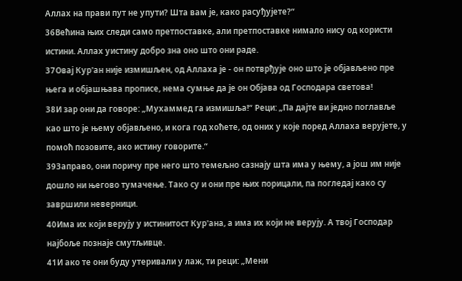Аллах на прави пут не упути? Шта вам је, како расуђујете?“
36Већина њих следи само претпоставке, али претпоставке нимало нису од користи истини. Аллах уистину добро зна оно што они раде.
37Овај Кур'ан није измишљен, од Аллаха је - он потврђује оно што је објављено пре њега и објашњава прописе, нема сумње да је он Објава од Господара светова!
38И зар они да говоре: „Мухаммед га измишља!“ Реци: „Па дајте ви једно поглавље као што је њему објављено, и кога год хоћете, од оних у које поред Аллаха верујете, у помоћ позовите, ако истину говорите.“
39Заправо, они поричу пре него што темељно сазнају шта има у њему, а још им није дошло ни његово тумачење. Тако су и они пре њих порицали, па погледај како су завршили неверници.
40Има их који верују у истинитост Кур'ана, а има их који не верују. А твој Господар најбоље познаје смутљивце.
41И ако те они буду утеривали у лаж, ти реци: „Мени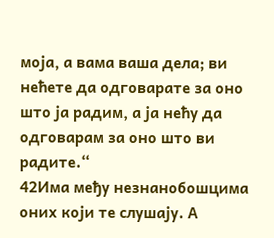моја, а вама ваша дела; ви нећете да одговарате за оно што ја радим, а ја нећу да одговарам за оно што ви радите.“
42Има међу незнанобошцима оних који те слушају. А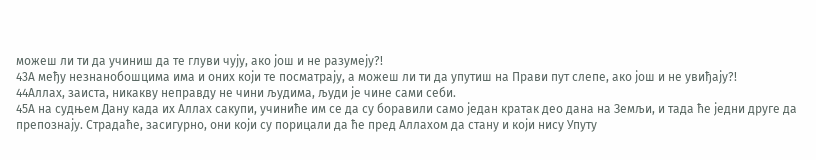можеш ли ти да учиниш да те глуви чују, ако још и не разумеју?!
43А међу незнанобошцима има и оних који те посматрају, а можеш ли ти да упутиш на Прави пут слепе, ако још и не увиђају?!
44Аллах, заиста, никакву неправду не чини људима, људи је чине сами себи.
45А на судњем Дану када их Аллах сакупи, учиниће им се да су боравили само један кратак део дана на Земљи, и тада ће једни друге да препознају. Страдаће, засигурно, они који су порицали да ће пред Аллахом да стану и који нису Упуту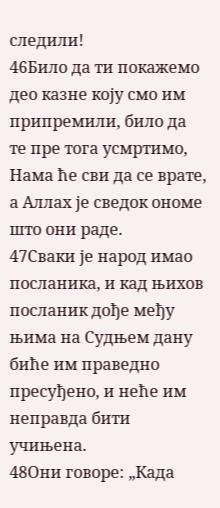следили!
46Било да ти покажемо део казне коју смо им припремили, било да те пре тога усмртимо, Нама ће сви да се врате, а Аллах је сведок ономе што они раде.
47Сваки је народ имао посланика, и кад њихов посланик дође међу њима на Судњем дану биће им праведно пресуђено, и неће им неправда бити учињена.
48Они говоре: „Када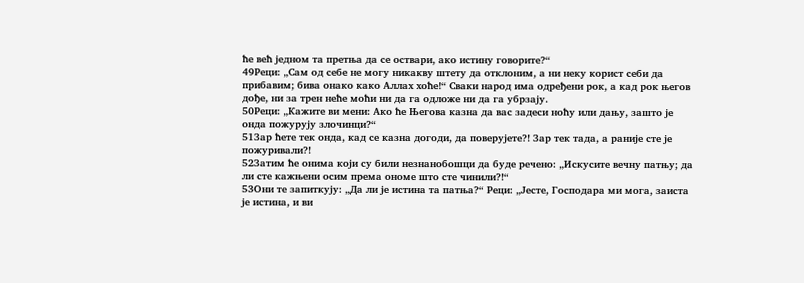ће већ једном та претња да се оствари, ако истину говорите?“
49Реци: „Сам од себе не могу никакву штету да отклоним, а ни неку корист себи да прибавим; бива онако како Аллах хоће!“ Сваки народ има одређени рок, а кад рок његов дође, ни за трен неће моћи ни да га одложе ни да га убрзају.
50Реци: „Кажите ви мени: Ако ће Његова казна да вас задеси ноћу или дању, зашто је онда пожурују злочинци?“
51Зар ћете тек онда, кад се казна догоди, да поверујете?! Зар тек тада, а раније сте је пожуривали?!
52Затим ће онима који су били незнанобошци да буде речено: „Искусите вечну патњу; да ли сте кажњени осим према ономе што сте чинили?!“
53Они те запиткују: „Да ли је истина та патња?“ Реци: „Јесте, Господара ми мога, заиста је истина, и ви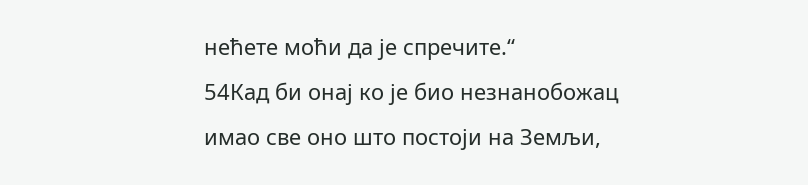нећете моћи да је спречите.“
54Кад би онај ко је био незнанобожац имао све оно што постоји на Земљи,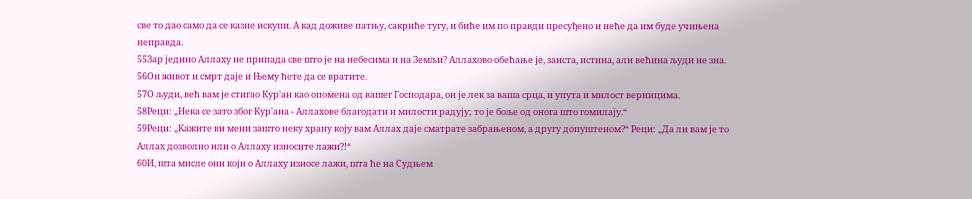све то дао само да се казне искупи. А кад доживе патњу, сакриће тугу, и биће им по правди пресуђено и неће да им буде учињена неправда.
55Зар једино Аллаху не припада све што је на небесима и на Земљи? Аллахово обећање је, заиста, истина, али већина људи не зна.
56Он живот и смрт даје и Њему ћете да се вратите.
57О људи, већ вам је стигао Кур'ан као опомена од вашег Господара, он је лек за ваша срца, и упута и милост верницима.
58Реци: „Нека се зато због Кур'ана - Аллахове благодати и милости радују; то је боље од онога што гомилају.“
59Реци: „Кажите ви мени зашто неку храну коју вам Аллах даје сматрате забрањеном, а другу допуштеном?“ Реци: „Да ли вам је то Аллах дозволио или о Аллаху износите лажи?!“
60И, шта мисле они који о Аллаху износе лажи, шта ће на Судњем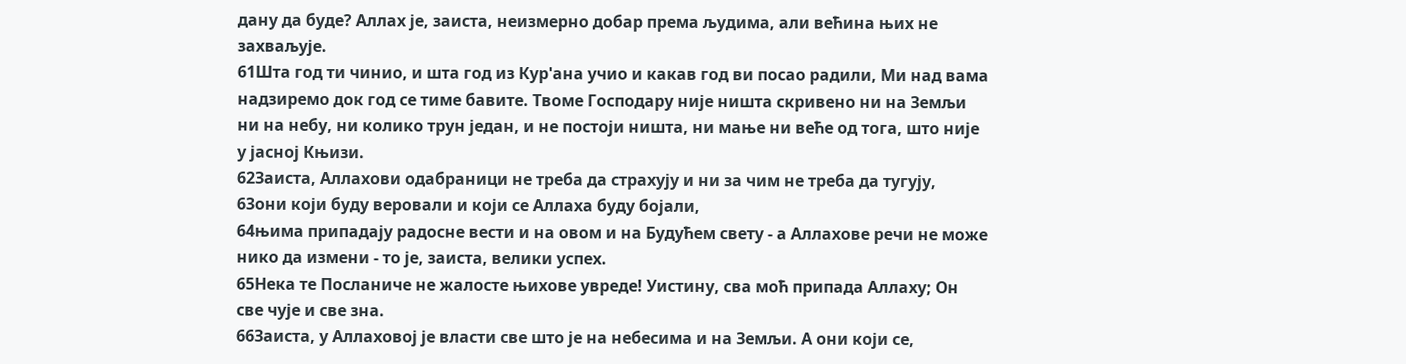дану да буде? Аллах је, заиста, неизмерно добар према људима, али већина њих не захваљује.
61Шта год ти чинио, и шта год из Кур'ана учио и какав год ви посао радили, Ми над вама надзиремо док год се тиме бавите. Твоме Господару није ништа скривено ни на Земљи ни на небу, ни колико трун један, и не постоји ништа, ни мање ни веће од тога, што није у јасној Књизи.
62Заиста, Аллахови одабраници не треба да страхују и ни за чим не треба да тугују,
63они који буду веровали и који се Аллаха буду бојали,
64њима припадају радосне вести и на овом и на Будућем свету - а Аллахове речи не може нико да измени - то је, заиста, велики успех.
65Нека те Посланиче не жалосте њихове увреде! Уистину, сва моћ припада Аллаху; Он све чује и све зна.
66Заиста, у Аллаховој је власти све што је на небесима и на Земљи. А они који се,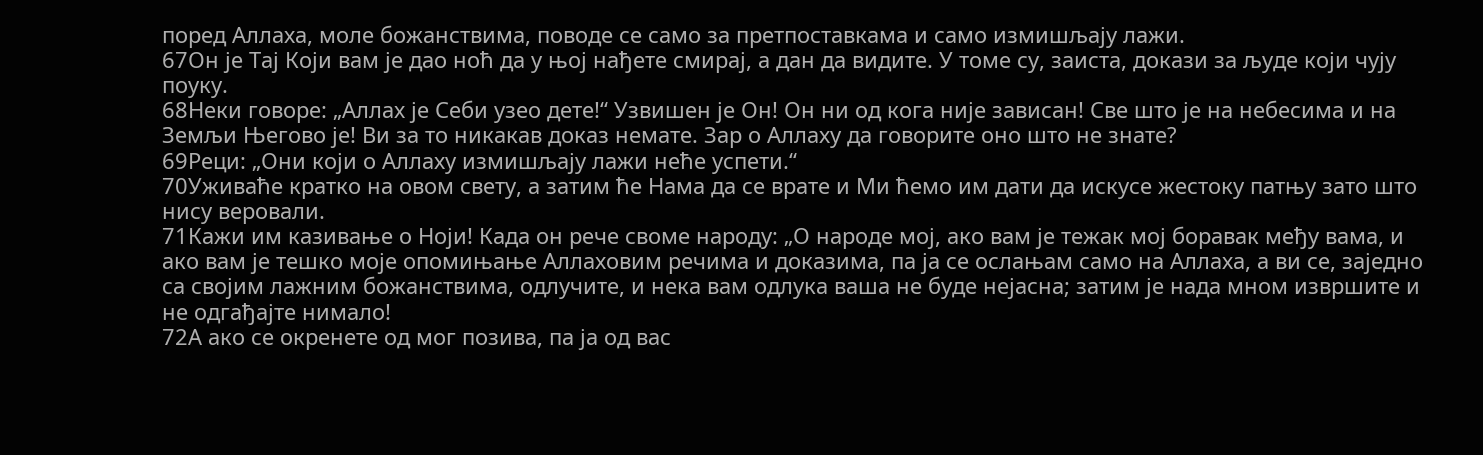поред Аллаха, моле божанствима, поводе се само за претпоставкама и само измишљају лажи.
67Он је Тај Који вам је дао ноћ да у њој нађете смирај, а дан да видите. У томе су, заиста, докази за људе који чују поуку.
68Неки говоре: „Аллах је Себи узео дете!“ Узвишен је Он! Он ни од кога није зависан! Све што је на небесима и на Земљи Његово је! Ви за то никакав доказ немате. Зар о Аллаху да говорите оно што не знате?
69Реци: „Они који о Аллаху измишљају лажи неће успети.“
70Уживаће кратко на овом свету, а затим ће Нама да се врате и Ми ћемо им дати да искусе жестоку патњу зато што нису веровали.
71Кажи им казивање о Ноји! Када он рече своме народу: „О народе мој, ако вам је тежак мој боравак међу вама, и ако вам је тешко моје опомињање Аллаховим речима и доказима, па ја се ослањам само на Аллаха, а ви се, заједно са својим лажним божанствима, одлучите, и нека вам одлука ваша не буде нејасна; затим је нада мном извршите и не одгађајте нимало!
72А ако се окренете од мог позива, па ја од вас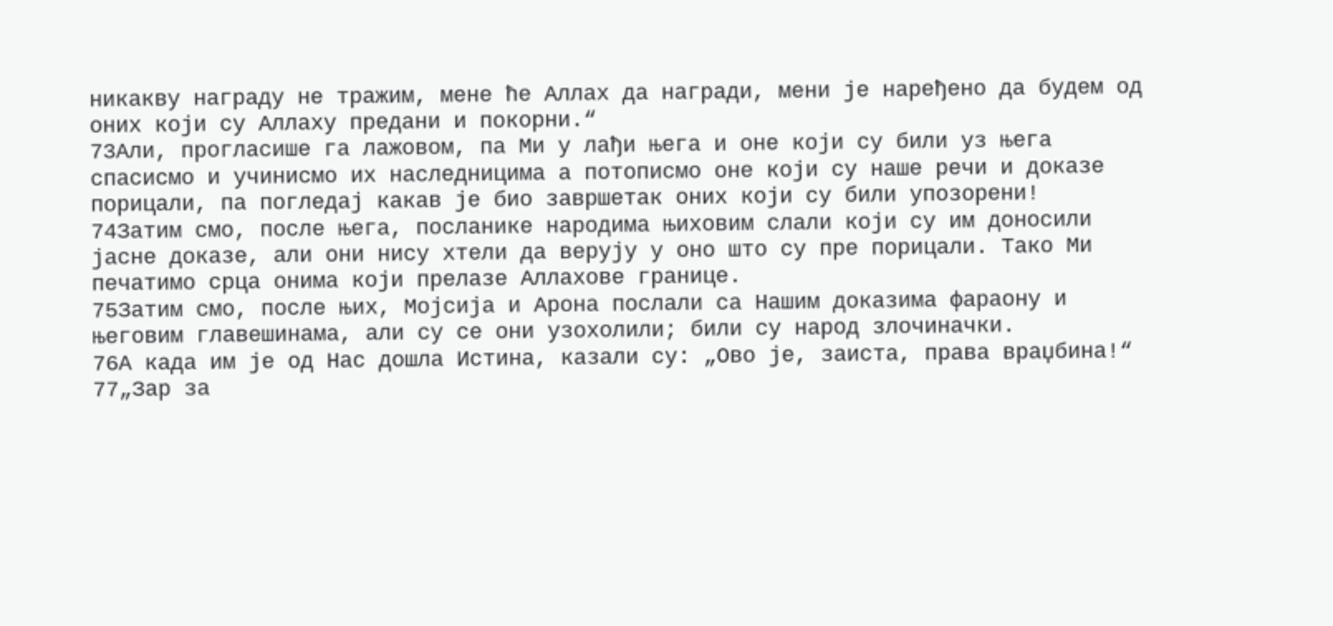никакву награду не тражим, мене ће Аллах да награди, мени је наређено да будем од оних који су Аллаху предани и покорни.“
73Али, прогласише га лажовом, па Ми у лађи њега и оне који су били уз њега спасисмо и учинисмо их наследницима а потописмо оне који су наше речи и доказе порицали, па погледај какав је био завршетак оних који су били упозорени!
74Затим смо, после њега, посланике народима њиховим слали који су им доносили јасне доказе, али они нису хтели да верују у оно што су пре порицали. Тако Ми печатимо срца онима који прелазе Аллахове границе.
75Затим смо, после њих, Мојсија и Арона послали са Нашим доказима фараону и његовим главешинама, али су се они узохолили; били су народ злочиначки.
76А када им је од Нас дошла Истина, казали су: „Ово је, заиста, права враџбина!“
77„Зар за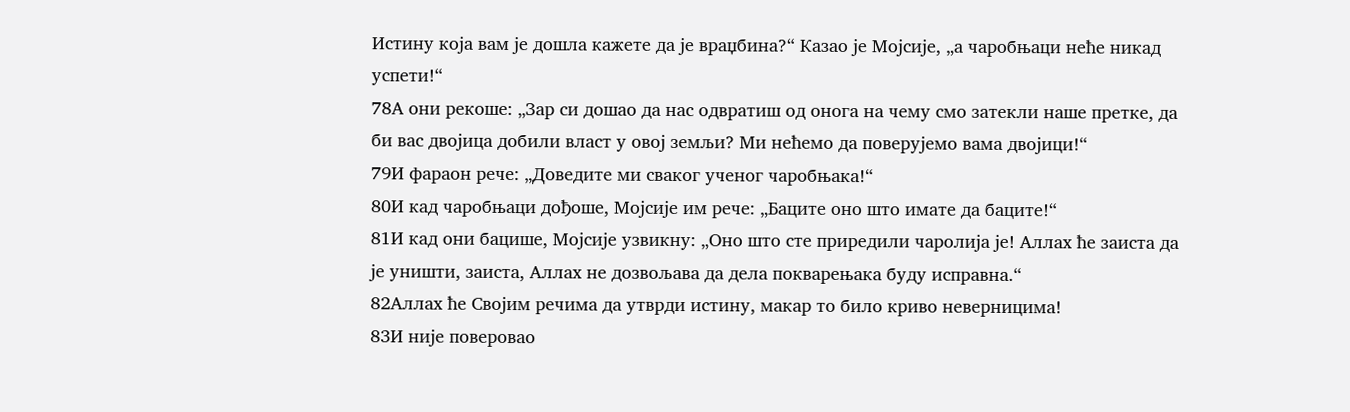Истину која вам је дошла кажете да је враџбина?“ Казао је Мојсије, „а чаробњаци неће никад успети!“
78А они рекоше: „Зар си дошао да нас одвратиш од онога на чему смо затекли наше претке, да би вас двојица добили власт у овој земљи? Ми нећемо да поверујемо вама двојици!“
79И фараон рече: „Доведите ми сваког ученог чаробњака!“
80И кад чаробњаци дођоше, Мојсије им рече: „Баците оно што имате да баците!“
81И кад они бацише, Мојсије узвикну: „Оно што сте приредили чаролија је! Аллах ће заиста да је уништи, заиста, Аллах не дозвољава да дела покварењака буду исправна.“
82Аллах ће Својим речима да утврди истину, макар то било криво неверницима!
83И није поверовао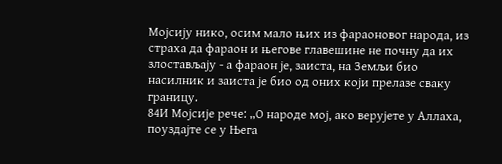Мојсију нико, осим мало њих из фараоновог народа, из страха да фараон и његове главешине не почну да их злостављају - а фараон је, заиста, на Земљи био насилник и заиста је био од оних који прелазе сваку границу.
84И Мојсије рече: „О народе мој, ако верујете у Аллаха, поуздајте се у Њега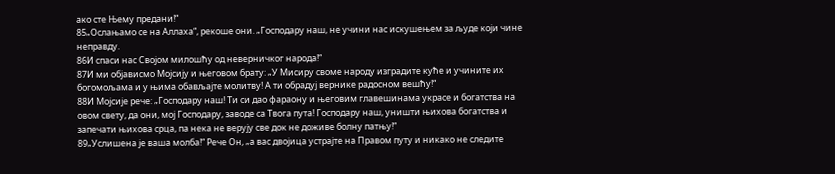ако сте Њему предани!“
85„Ослањамо се на Аллаха“, рекоше они. „Господару наш, не учини нас искушењем за људе који чине неправду.
86И спаси нас Својом милошћу од неверничког народа!“
87И ми објависмо Мојсију и његовом брату: „У Мисиру своме народу изградите куће и учините их богомољама и у њима обављајте молитву! А ти обрадуј вернике радосном вешћу!“
88И Мојсије рече: „Господару наш! Ти си дао фараону и његовим главешинама украсе и богатства на овом свету, да они, мој Господару, заводе са Твога пута! Господару наш, уништи њихова богатства и запечати њихова срца, па нека не верују све док не доживе болну патњу!“
89„Услишена је ваша молба!“ Рече Он, „а вас двојица устрајте на Правом путу и никако не следите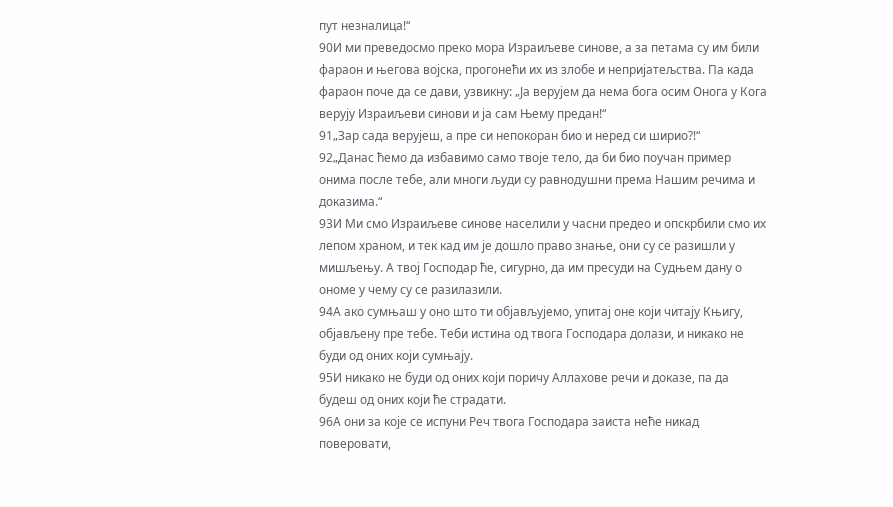пут незналица!“
90И ми преведосмо преко мора Израиљеве синове, а за петама су им били фараон и његова војска, прогонећи их из злобе и непријатељства. Па када фараон поче да се дави, узвикну: „Ја верујем да нема бога осим Онога у Кога верују Израиљеви синови и ја сам Њему предан!“
91„Зар сада верујеш, а пре си непокоран био и неред си ширио?!“
92„Данас ћемо да избавимо само твоје тело, да би био поучан пример онима после тебе, али многи људи су равнодушни према Нашим речима и доказима.“
93И Ми смо Израиљеве синове населили у часни предео и опскрбили смо их лепом храном, и тек кад им је дошло право знање, они су се разишли у мишљењу. А твој Господар ће, сигурно, да им пресуди на Судњем дану о ономе у чему су се разилазили.
94А ако сумњаш у оно што ти објављујемо, упитај оне који читају Књигу, објављену пре тебе. Теби истина од твога Господара долази, и никако не буди од оних који сумњају.
95И никако не буди од оних који поричу Аллахове речи и доказе, па да будеш од оних који ће страдати.
96А они за које се испуни Реч твога Господара заиста неће никад поверовати,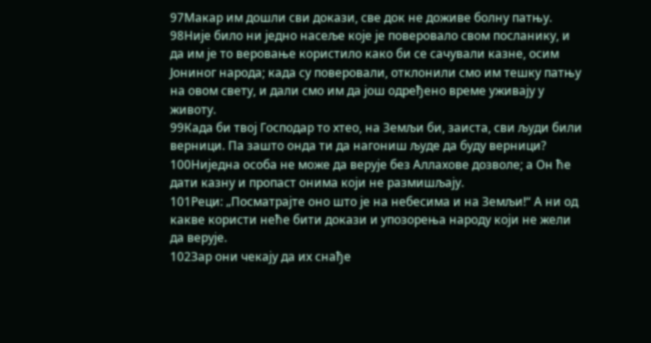97Макар им дошли сви докази, све док не доживе болну патњу.
98Није било ни једно насеље које је поверовало свом посланику, и да им је то веровање користило како би се сачували казне, осим Јониног народа; када су поверовали, отклонили смо им тешку патњу на овом свету, и дали смо им да још одређено време уживају у животу.
99Када би твој Господар то хтео, на Земљи би, заиста, сви људи били верници. Па зашто онда ти да нагониш људе да буду верници?
100Ниједна особа не може да верује без Аллахове дозволе; а Он ће дати казну и пропаст онима који не размишљају.
101Реци: „Посматрајте оно што је на небесима и на Земљи!“ А ни од какве користи неће бити докази и упозорења народу који не жели да верује.
102Зар они чекају да их снађе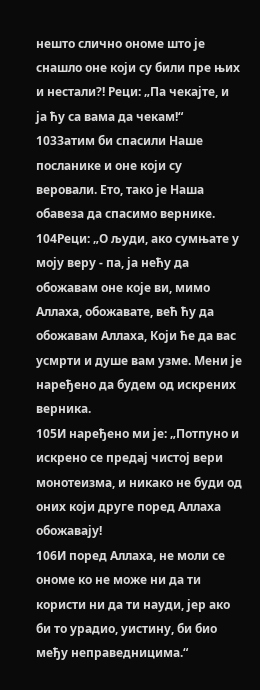нешто слично ономе што је снашло оне који су били пре њих и нестали?! Реци: „Па чекајте, и ја ћу са вама да чекам!“
103Затим би спасили Наше посланике и оне који су веровали. Ето, тако је Наша обавеза да спасимо вернике.
104Реци: „О људи, ако сумњате у моју веру - па, ја нећу да обожавам оне које ви, мимо Аллаха, обожавате, већ ћу да обожавам Аллаха, Који ће да вас усмрти и душе вам узме. Мени је наређено да будем од искрених верника.
105И наређено ми је: „Потпуно и искрено се предај чистој вери монотеизма, и никако не буди од оних који друге поред Аллаха обожавају!
106И поред Аллаха, не моли се ономе ко не може ни да ти користи ни да ти науди, јер ако би то урадио, уистину, би био међу неправедницима.“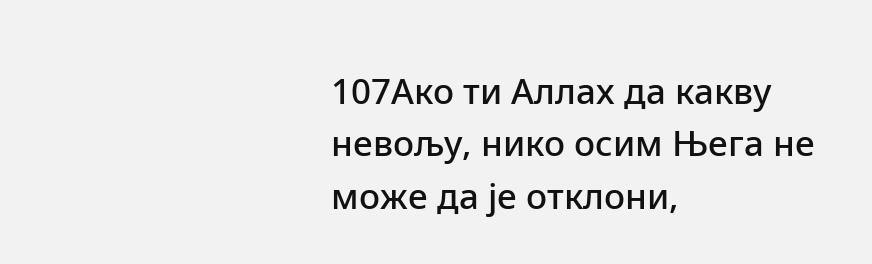107Ако ти Аллах да какву невољу, нико осим Њега не може да је отклони,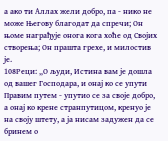а ако ти Аллах жели добро, па - нико не може Његову благодат да спречи; Он њоме награђује онога кога хоће од Својих створења; Он прашта грехе, и милостив је.
108Реци: „О људи, Истина вам је дошла од вашег Господара, и онај ко се упути Правим путем - упутио се за своје добро, а онај ко крене странпутицом, кренуо је на своју штету, а ја нисам задужен да се бринем о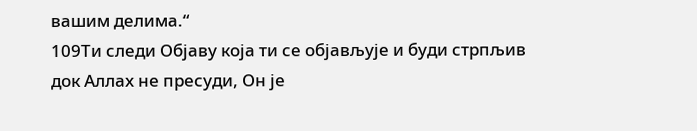вашим делима.“
109Ти следи Објаву која ти се објављује и буди стрпљив док Аллах не пресуди, Он је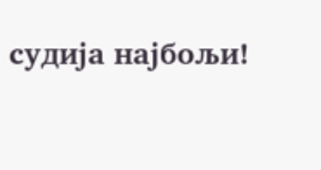судија најбољи!